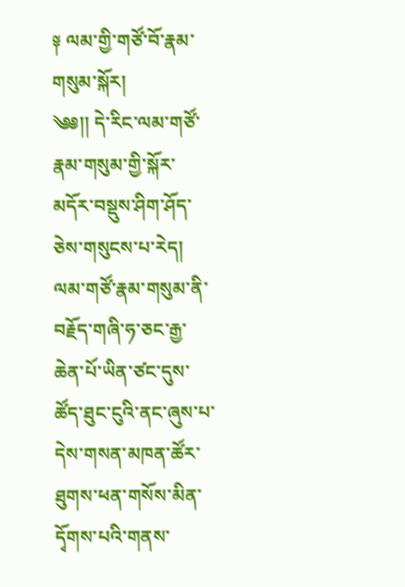༈ ལམ་གྱི་གཙོ་བོ་རྣམ་གསུམ་སྐོར།
༄༅།། དེ་རིང་ལམ་གཙོ་རྣམ་གསུམ་གྱི་སྐོར་མདོར་བསྡུས་ཤིག་ཤོད་ཅེས་གསུངས་པ་རེད། ལམ་གཙོ་རྣམ་གསུམ་ནི་བརྗོད་གཞི་ཧ་ཅང་རྒྱ་ཆེན་པོ་ཡིན་ཙང་དུས་ཚོད་ཐུང་ངུའི་ནང་ཞུས་པ་དེས་གསན་མཁན་ཚོར་ཐུགས་ཕན་གསོས་མིན་དྭོགས་པའི་གནས་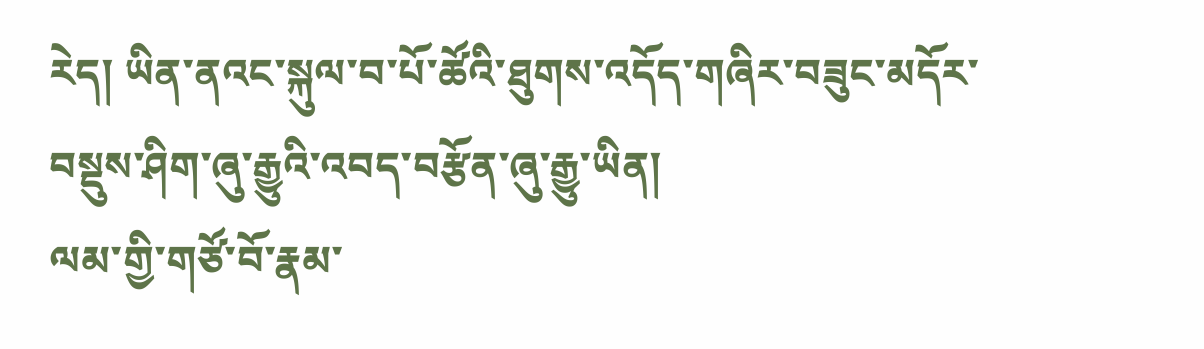རེད། ཡིན་ནའང་སྐུལ་བ་པོ་ཚོའི་ཐུགས་འདོད་གཞིར་བཟུང་མདོར་བསྡུས་ཤིག་ཞུ་རྒྱུའི་འབད་བརྩོན་ཞུ་རྒྱུ་ཡིན།
ལམ་གྱི་གཙོ་བོ་རྣམ་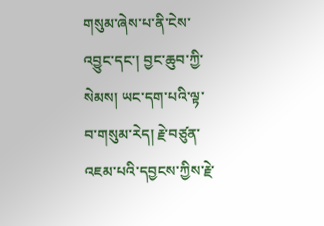གསུམ་ཞེས་པ་ནི་ངེས་འབྱུང་དང་། བྱང་ཆུབ་ཀྱི་སེམས། ཡང་དག་པའི་ལྟ་བ་གསུམ་རེད། རྗེ་བཙུན་འཇམ་པའི་དབྱངས་ཀྱིས་རྗེ་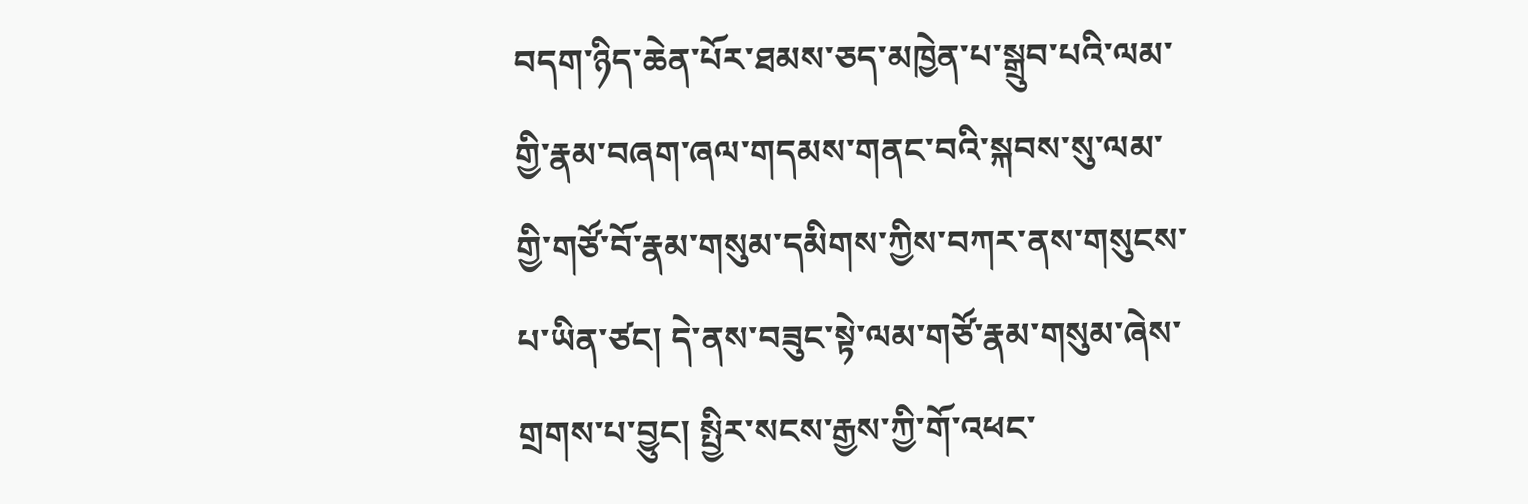བདག་ཉིད་ཆེན་པོར་ཐམས་ཅད་མཁྱེན་པ་སྒྲུབ་པའི་ལམ་གྱི་རྣམ་བཞག་ཞལ་གདམས་གནང་བའི་སྐབས་སུ་ལམ་གྱི་གཙོ་བོ་རྣམ་གསུམ་དམིགས་ཀྱིས་བཀར་ནས་གསུངས་པ་ཡིན་ཙང། དེ་ནས་བཟུང་སྟེ་ལམ་གཙོ་རྣམ་གསུམ་ཞེས་གྲགས་པ་བྱུང། སྤྱིར་སངས་རྒྱས་ཀྱི་གོ་འཕང་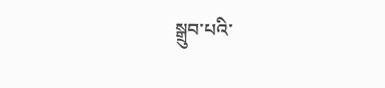སྒྲུབ་པའི་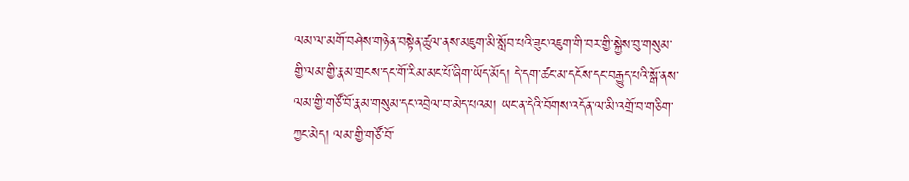ལམ་ལ་མགོ་བཤེས་གཉེན་བསྟེན་ཚུལ་ནས་མཇུག་མི་སློབ་པའི་ཟུང་འཇུག་གི་བར་གྱི་སྐྱེས་བུ་གསུམ་གྱི་ལམ་གྱི་རྣམ་གྲངས་དང་གོ་རིམ་མང་པོ་ཞིག་ཡོད་མོད། དེ་དག་ཚང་མ་དངོས་དང་བརྒྱུད་པའི་སྒོ་ནས་ལམ་གྱི་གཙོ་བོ་རྣམ་གསུམ་དང་འབྲེལ་བ་མེད་པའམ། ཡང་ན་དེའི་བོགས་འདོན་ལ་མི་འགྲོ་བ་གཅིག་ཀྱང་མེད། ལམ་གྱི་གཙོ་བོ་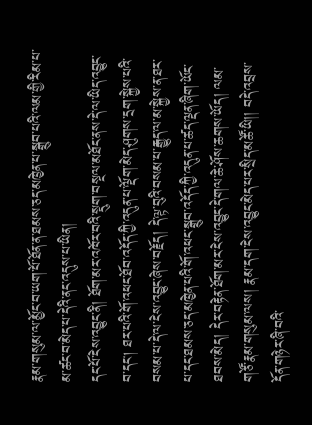རྣམ་གསུམ་ལ་མྱོང་བ་ཡག་པོ་ཐོན་ན་ཐམས་ཅད་མཁྱེན་པ་སྒྲུབ་པའི་ལམ་གྱི་རིམ་པ་མ་ཚང་བ་མེད་པ་དེའི་ནང་འདུས་པ་ཡིན།
དང་པོ་ངེས་འབྱུང་ནི། ཐོག་མར་འཁོར་བའི་སྡུག་བསྔལ་མཐོང་ནས་དེ་ལ་ཡིད་འབྱུང་བ་དང། ཐར་པའི་གོ་འཕང་ཐོབ་འདོད་ཀྱི་འདུན་པ་ལྡོག་མེད་ཤུགས་དྲག་སྐྱེས་པའི་བསམ་པ་དེ་ལ་ངེས་འབྱུང་ཞེས་བརྗོད། དེ་ལྟ་བུའི་བསམ་པ་རྒྱུད་ལ་མ་སྐྱེས་ན་ཐར་པ་དང་ཐམས་ཅད་མཁྱེན་པའི་གོ་འཕང་སྒྲུབ་འདོད་ཀྱི་འདུན་པ་ཚད་ལྡན་ཞིག་ཡོང་ཐབས་མེད། དེར་བརྟེན་ཐོག་མར་ངེས་འབྱུང་དེ་གལ་ཆེ་ཤོས་ཆགས་ཡོད། ལམ་གཙོ་རྣམ་གསུམ་ལས། རྣམ་དག་ངེས་འབྱུང་མེད་པར་སྲིད་མཚོ་ཡི།། བདེ་འབྲས་དོན་གཉེར་ཞི་བའི་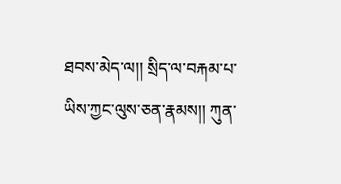ཐབས་མེད་ལ།། སྲིད་ལ་བརྐམ་པ་ཡིས་ཀྱང་ལུས་ཅན་རྣམས།། ཀུན་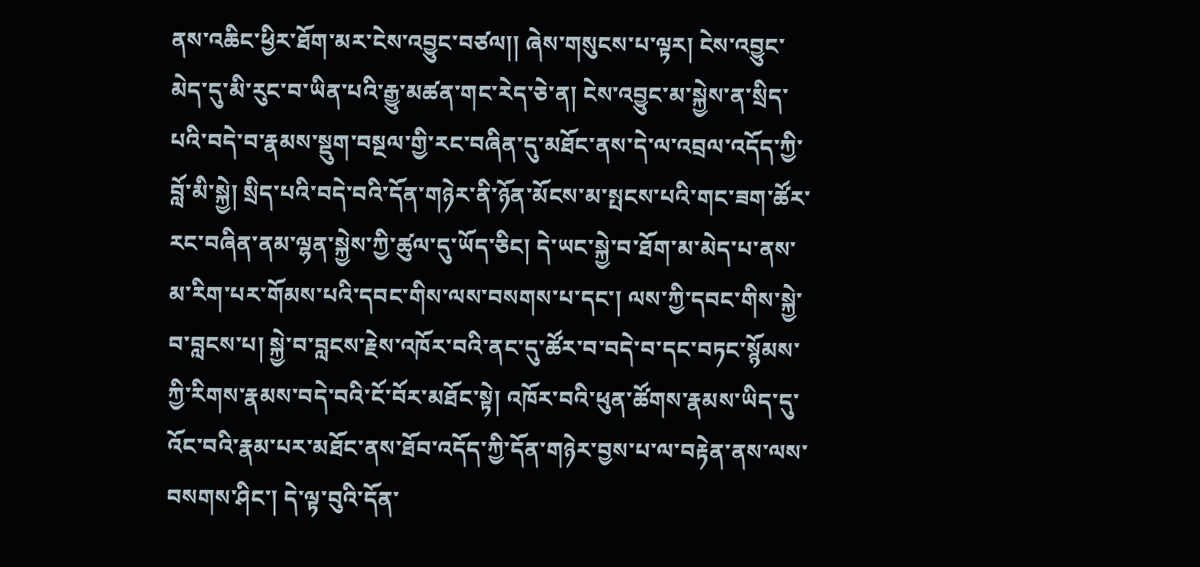ནས་འཆིང་ཕྱིར་ཐོག་མར་ངེས་འབྱུང་བཙལ།། ཞེས་གསུངས་པ་ལྟར། ངེས་འབྱུང་མེད་དུ་མི་རུང་བ་ཡིན་པའི་རྒྱུ་མཚན་གང་རེད་ཅེ་ན། ངེས་འབྱུང་མ་སྐྱེས་ན་སྲིད་པའི་བདེ་བ་རྣམས་སྡུག་བསྔལ་གྱི་རང་བཞིན་དུ་མཐོང་ནས་དེ་ལ་འབྲལ་འདོད་ཀྱི་བློ་མི་སྐྱེ། སྲིད་པའི་བདེ་བའི་དོན་གཉེར་ནི་ཉོན་མོངས་མ་སྤངས་པའི་གང་ཟག་ཚོར་རང་བཞིན་ནམ་ལྷན་སྐྱེས་ཀྱི་ཚུལ་དུ་ཡོད་ཅིང། དེ་ཡང་སྐྱེ་བ་ཐོག་མ་མེད་པ་ནས་མ་རིག་པར་གོམས་པའི་དབང་གིས་ལས་བསགས་པ་དང་། ལས་ཀྱི་དབང་གིས་སྐྱེ་བ་བླངས་པ། སྐྱེ་བ་བླངས་རྗེས་འཁོར་བའི་ནང་དུ་ཚོར་བ་བདེ་བ་དང་བཏང་སྙོམས་ཀྱི་རིགས་རྣམས་བདེ་བའི་ངོ་བོར་མཐོང་སྟེ། འཁོར་བའི་ཕུན་ཚོགས་རྣམས་ཡིད་དུ་འོང་བའི་རྣམ་པར་མཐོང་ནས་ཐོབ་འདོད་ཀྱི་དོན་གཉེར་བྱས་པ་ལ་བརྟེན་ནས་ལས་བསགས་ཤིང་། དེ་ལྟ་བུའི་དོན་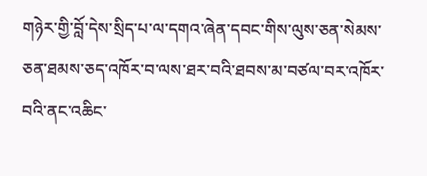གཉེར་གྱི་བློ་དེས་སྲིད་པ་ལ་དགའ་ཞེན་དབང་གིས་ལུས་ཅན་སེམས་ཅན་ཐམས་ཅད་འཁོར་བ་ལས་ཐར་བའི་ཐབས་མ་བཙལ་བར་འཁོར་བའི་ནང་འཆིང་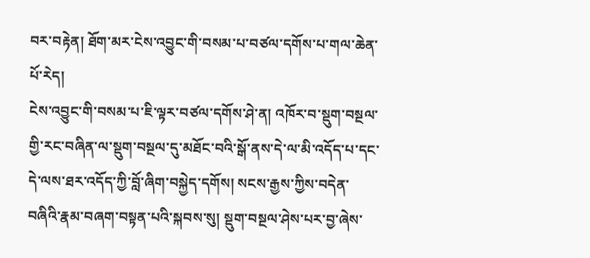བར་བརྟེན། ཐོག་མར་ངེས་འབྱུང་གི་བསམ་པ་བཙལ་དགོས་པ་གལ་ཆེན་པོ་རེད།
ངེས་འབྱུང་གི་བསམ་པ་ཇི་ལྟར་བཙལ་དགོས་ཤེ་ན། འཁོར་བ་སྡུག་བསྔལ་གྱི་རང་བཞིན་ལ་སྡུག་བསྔལ་དུ་མཐོང་བའི་སྒོ་ནས་དེ་ལ་མི་འདོད་པ་དང་དེ་ལས་ཐར་འདོད་ཀྱི་བློ་ཞིག་བསྐྱེད་དགོས། སངས་རྒྱས་ཀྱིས་བདེན་བཞིའི་རྣམ་བཞག་བསྟན་པའི་སྐབས་སུ། སྡུག་བསྔལ་ཤེས་པར་བྱ་ཞེས་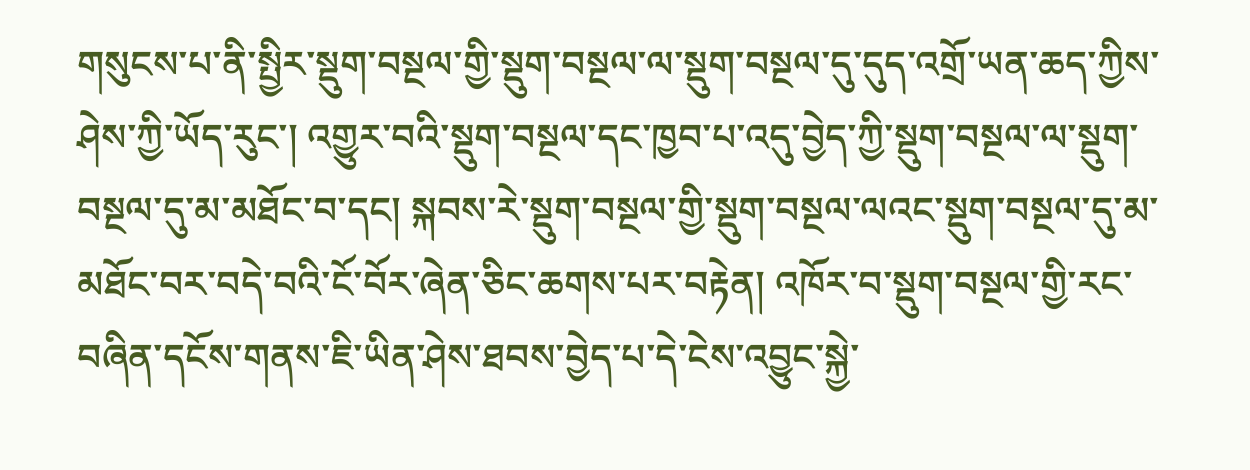གསུངས་པ་ནི་སྤྱིར་སྡུག་བསྔལ་གྱི་སྡུག་བསྔལ་ལ་སྡུག་བསྔལ་དུ་དུད་འགྲོ་ཡན་ཆད་ཀྱིས་ཤེས་ཀྱི་ཡོད་རུང་། འགྱུར་བའི་སྡུག་བསྔལ་དང་ཁྱབ་པ་འདུ་བྱེད་ཀྱི་སྡུག་བསྔལ་ལ་སྡུག་བསྔལ་དུ་མ་མཐོང་བ་དང། སྐབས་རེ་སྡུག་བསྔལ་གྱི་སྡུག་བསྔལ་ལའང་སྡུག་བསྔལ་དུ་མ་མཐོང་བར་བདེ་བའི་ངོ་བོར་ཞེན་ཅིང་ཆགས་པར་བརྟེན། འཁོར་བ་སྡུག་བསྔལ་གྱི་རང་བཞིན་དངོས་གནས་ཇི་ཡིན་ཤེས་ཐབས་བྱེད་པ་དེ་ངེས་འབྱུང་སྐྱེ་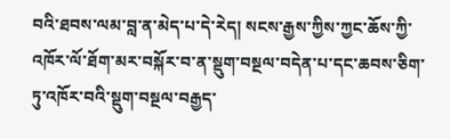བའི་ཐབས་ལམ་བླ་ན་མེད་པ་དེ་རེད། སངས་རྒྱས་ཀྱིས་ཀྱང་ཆོས་ཀྱི་འཁོར་ལོ་ཐོག་མར་བསྐོར་བ་ན་སྡུག་བསྔལ་བདེན་པ་དང་ཆབས་ཅིག་ཏུ་འཁོར་བའི་སྡུག་བསྔལ་བརྒྱད་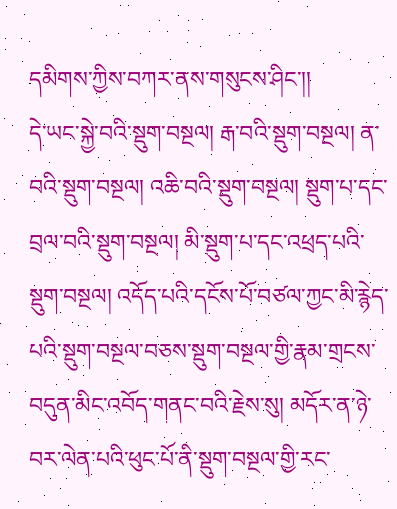དམིགས་ཀྱིས་བཀར་ནས་གསུངས་ཤིང་།།
དེ་ཡང་སྐྱེ་བའི་སྡུག་བསྔལ། རྒ་བའི་སྡུག་བསྔལ། ན་བའི་སྡུག་བསྔལ། འཆི་བའི་སྡུག་བསྔལ། སྡུག་པ་དང་བྲལ་བའི་སྡུག་བསྔལ། མི་སྡུག་པ་དང་འཕྲད་པའི་སྡུག་བསྔལ། འདོད་པའི་དངོས་པོ་བཙལ་ཀྱང་མི་རྙེད་པའི་སྡུག་བསྔལ་བཅས་སྡུག་བསྔལ་གྱི་རྣམ་གྲངས་བདུན་མིང་འབོད་གནང་བའི་རྗེས་སུ། མདོར་ན་ཉེ་བར་ལེན་པའི་ཕུང་པོ་ནི་སྡུག་བསྔལ་གྱི་རང་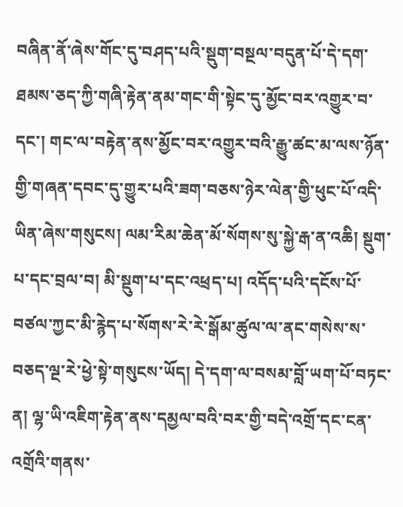བཞིན་ནོ་ཞེས་གོང་དུ་བཤད་པའི་སྡུག་བསྔལ་བདུན་པོ་དེ་དག་ཐམས་ཅད་ཀྱི་གཞི་རྟེན་ནམ་གང་གི་སྟེང་དུ་མྱོང་བར་འགྱུར་བ་དང་། གང་ལ་བརྟེན་ནས་མྱོང་བར་འགྱུར་བའི་རྒྱུ་ཚང་མ་ལས་ཉོན་གྱི་གཞན་དབང་དུ་གྱུར་པའི་ཟག་བཅས་ཉེར་ལེན་གྱི་ཕུང་པོ་འདི་ཡིན་ཞེས་གསུངས། ལམ་རིམ་ཆེན་མོ་སོགས་སུ་སྐྱེ་རྒ་ན་འཆི། སྡུག་པ་དང་བྲལ་བ། མི་སྡུག་པ་དང་འཕྲད་པ། འདོད་པའི་དངོས་པོ་བཙལ་ཀྱང་མི་རྙེད་པ་སོགས་རེ་རེ་སྒོམ་ཚུལ་ལ་ནང་གསེས་ས་བཅད་ལྔ་རེ་ཕྱེ་སྟེ་གསུངས་ཡོད། དེ་དག་ལ་བསམ་བློ་ཡག་པོ་བཏང་ན། ལྷ་ཡི་འཇིག་རྟེན་ནས་དམྱལ་བའི་བར་གྱི་བདེ་འགྲོ་དང་ངན་འགྲོའི་གནས་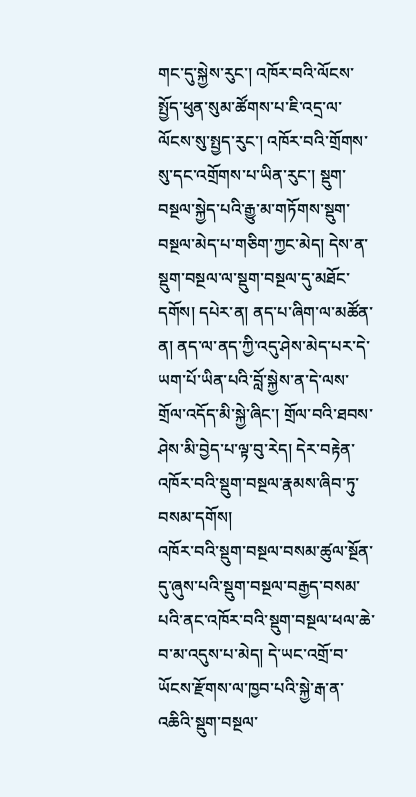གང་དུ་སྐྱེས་རུང་། འཁོར་བའི་ལོངས་སྤྱོད་ཕུན་སུམ་ཚོགས་པ་ཇི་འདྲ་ལ་ལོངས་སུ་སྤྱད་རུང་། འཁོར་བའི་གྲོགས་སུ་དང་འགྲོགས་པ་ཡིན་རུང་། སྡུག་བསྔལ་སྐྱེད་པའི་རྒྱུ་མ་གཏོགས་སྡུག་བསྔལ་མེད་པ་གཅིག་ཀྱང་མེད། དེས་ན་སྡུག་བསྔལ་ལ་སྡུག་བསྔལ་དུ་མཐོང་དགོས། དཔེར་ན། ནད་པ་ཞིག་ལ་མཚོན་ན། ནད་ལ་ནད་ཀྱི་འདུ་ཤེས་མེད་པར་དེ་ཡག་པོ་ཡིན་པའི་བློ་སྐྱེས་ན་དེ་ལས་གྲོལ་འདོད་མི་སྐྱེ་ཞིང་། གྲོལ་བའི་ཐབས་ཤེས་མི་བྱེད་པ་ལྟ་བུ་རེད། དེར་བརྟེན་འཁོར་བའི་སྡུག་བསྔལ་རྣམས་ཞིབ་ཏུ་བསམ་དགོས།
འཁོར་བའི་སྡུག་བསྔལ་བསམ་ཚུལ་སྔོན་དུ་ཞུས་པའི་སྡུག་བསྔལ་བརྒྱད་བསམ་པའི་ནང་འཁོར་བའི་སྡུག་བསྔལ་ཕལ་ཆེ་བ་མ་འདུས་པ་མེད། དེ་ཡང་འགྲོ་བ་ཡོངས་རྫོགས་ལ་ཁྱབ་པའི་སྐྱེ་རྒ་ན་འཆིའི་སྡུག་བསྔལ་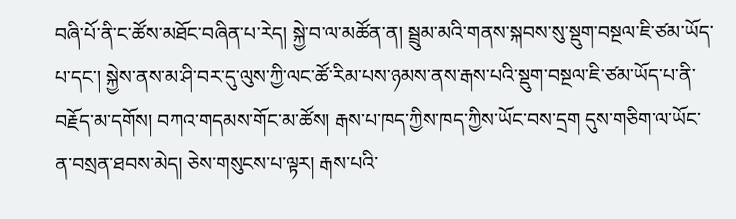བཞི་པོ་ནི་ང་ཚོས་མཐོང་བཞིན་པ་རེད། སྐྱེ་བ་ལ་མཚོན་ན། སྦྲུམ་མའི་གནས་སྐབས་སུ་སྡུག་བསྔལ་ཇི་ཙམ་ཡོད་པ་དང་། སྐྱེས་ནས་མ་ཤི་བར་དུ་ལུས་ཀྱི་ལང་ཚོ་རིམ་པས་ཉམས་ནས་རྒས་པའི་སྡུག་བསྔལ་ཇི་ཙམ་ཡོད་པ་ནི་བརྗོད་མ་དགོས། བཀའ་གདམས་གོང་མ་ཚོས། རྒས་པ་ཁད་ཀྱིས་ཁད་ཀྱིས་ཡོང་བས་དྲག དུས་གཅིག་ལ་ཡོང་ན་བསྲན་ཐབས་མེད། ཅེས་གསུངས་པ་ལྟར། རྒས་པའི་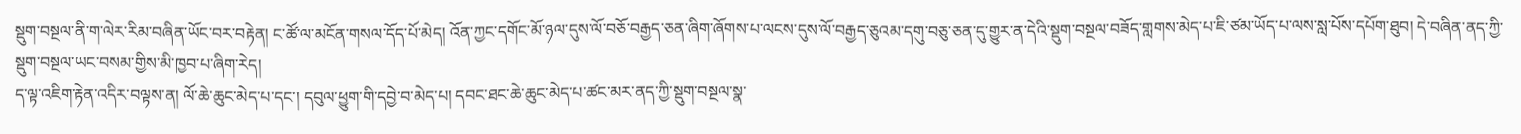སྡུག་བསྔལ་ནི་ག་ལེར་རིམ་བཞིན་ཡོང་བར་བརྟེན། ང་ཚོ་ལ་མངོན་གསལ་དོད་པོ་མེད། འོན་ཀྱང་དགོང་མོ་ཉལ་དུས་ལོ་བཅོ་བརྒྱད་ཅན་ཞིག་ཞོགས་པ་ལངས་དུས་ལོ་བརྒྱད་ཅུའམ་དགུ་བཅུ་ཅན་དུ་གྱུར་ན་དེའི་སྡུག་བསྔལ་བཟོད་གླགས་མེད་པ་ཇི་ཙམ་ཡོད་པ་ལས་སླ་པོས་དཔོག་ཐུབ། དེ་བཞིན་ནད་ཀྱི་སྡུག་བསྔལ་ཡང་བསམ་གྱིས་མི་ཁྱབ་པ་ཞིག་རེད།
ད་ལྟ་འཇིག་རྟེན་འདིར་བལྟས་ན། ལོ་ཆེ་ཆུང་མེད་པ་དང་། དབུལ་ཕྱུག་གི་དབྱེ་བ་མེད་པ། དབང་ཐང་ཆེ་ཆུང་མེད་པ་ཚང་མར་ནད་ཀྱི་སྡུག་བསྔལ་སྣ་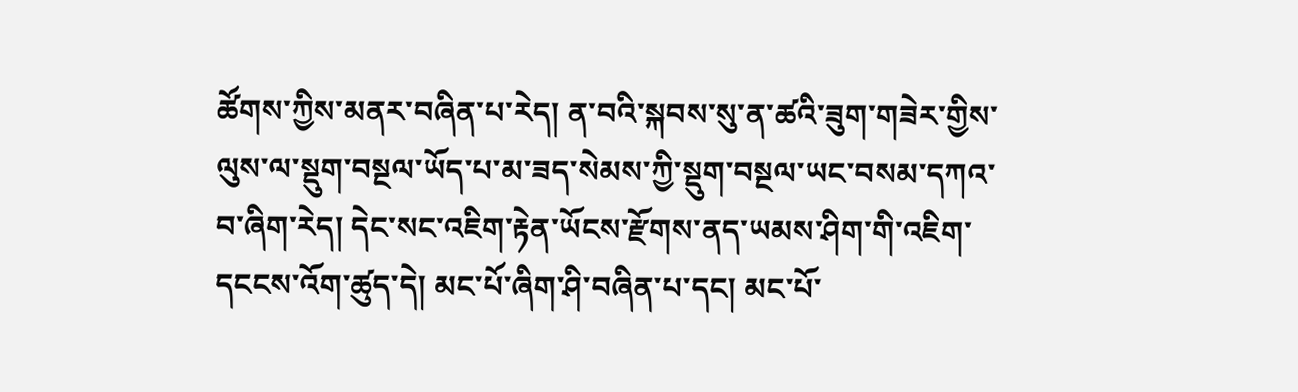ཚོགས་ཀྱིས་མནར་བཞིན་པ་རེད། ན་བའི་སྐབས་སུ་ན་ཚའི་ཟུག་གཟེར་གྱིས་ལུས་ལ་སྡུག་བསྔལ་ཡོད་པ་མ་ཟད་སེམས་ཀྱི་སྡུག་བསྔལ་ཡང་བསམ་དཀའ་བ་ཞིག་རེད། དེང་སང་འཇིག་རྟེན་ཡོངས་རྫོགས་ནད་ཡམས་ཤིག་གི་འཇིག་དངངས་འོག་ཚུད་དེ། མང་པོ་ཞིག་ཤི་བཞིན་པ་དང། མང་པོ་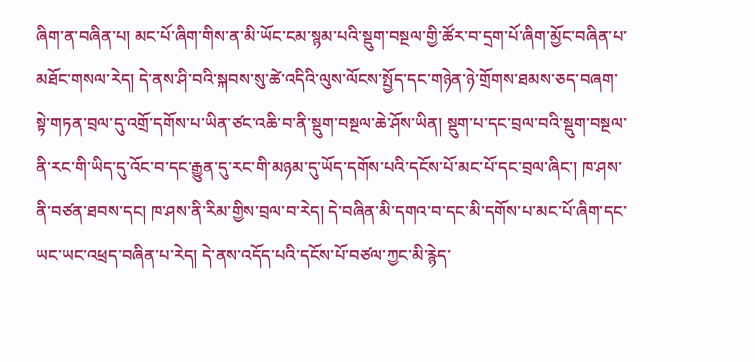ཞིག་ན་བཞིན་པ། མང་པོ་ཞིག་གིས་ན་མི་ཡོང་ངམ་སྙམ་པའི་སྡུག་བསྔལ་གྱི་ཚོར་བ་དྲག་པོ་ཞིག་མྱོང་བཞིན་པ་མཐོང་གསལ་རེད། དེ་ནས་ཤི་བའི་སྐབས་སུ་ཚེ་འདིའི་ལུས་ལོངས་སྤྱོད་དང་གཉེན་ཉེ་གྲོགས་ཐམས་ཅད་བཞག་སྟེ་གཏན་བྲལ་དུ་འགྲོ་དགོས་པ་ཡིན་ཙང་འཆི་བ་ནི་སྡུག་བསྔལ་ཆེ་ཤོས་ཡིན། སྡུག་པ་དང་བྲལ་བའི་སྡུག་བསྔལ་ནི་རང་གི་ཡིད་དུ་འོང་བ་དང་རྒྱུན་དུ་རང་གི་མཉམ་དུ་ཡོད་དགོས་པའི་དངོས་པོ་མང་པོ་དང་བྲལ་ཞིང་། ཁ་ཤས་ནི་བཙན་ཐབས་དང། ཁ་ཤས་ནི་རིམ་གྱིས་བྲལ་བ་རེད། དེ་བཞིན་མི་དགའ་བ་དང་མི་དགོས་པ་མང་པོ་ཞིག་དང་ཡང་ཡང་འཕྲད་བཞིན་པ་རེད། དེ་ནས་འདོད་པའི་དངོས་པོ་བཙལ་ཀྱང་མི་རྙེད་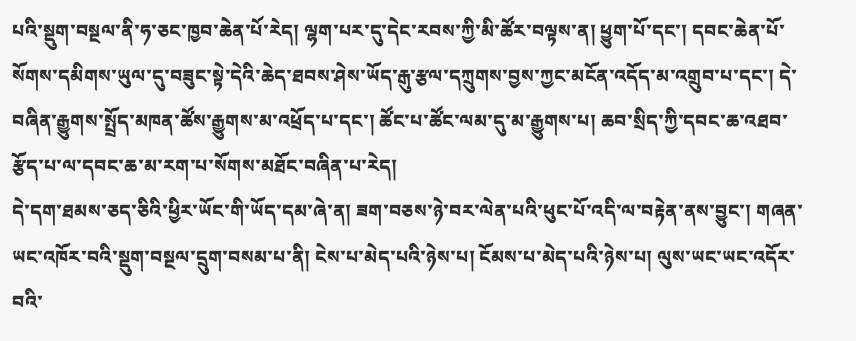པའི་སྡུག་བསྔལ་ནི་ཧ་ཅང་ཁྱབ་ཆེན་པོ་རེད། ལྷག་པར་དུ་དེང་རབས་ཀྱི་མི་ཚོར་བལྟས་ན། ཕྱུག་པོ་དང་། དབང་ཆེན་པོ་སོགས་དམིགས་ཡུལ་དུ་བཟུང་སྟེ་དེའི་ཆེད་ཐབས་ཤེས་ཡོད་རྒུ་རྩལ་དཀྲུགས་བྱས་ཀྱང་མངོན་འདོད་མ་འགྲུབ་པ་དང་། དེ་བཞིན་རྒྱུགས་སྤྲོད་མཁན་ཚོས་རྒྱུགས་མ་འཕྲོད་པ་དང་། ཚོང་པ་ཚོང་ལམ་དུ་མ་རྒྱུགས་པ། ཆབ་སྲིད་ཀྱི་དབང་ཆ་འཐབ་རྩོད་པ་ལ་དབང་ཆ་མ་རག་པ་སོགས་མཐོང་བཞིན་པ་རེད།
དེ་དག་ཐམས་ཅད་ཅིའི་ཕྱིར་ཡོང་གི་ཡོད་དམ་ཞེ་ན། ཟག་བཅས་ཉེ་བར་ལེན་པའི་ཕུང་པོ་འདི་ལ་བརྟེན་ནས་བྱུང་། གཞན་ཡང་འཁོར་བའི་སྡུག་བསྔལ་དྲུག་བསམ་པ་ནི། ངེས་པ་མེད་པའི་ཉེས་པ། ངོམས་པ་མེད་པའི་ཉེས་པ། ལུས་ཡང་ཡང་འདོར་བའི་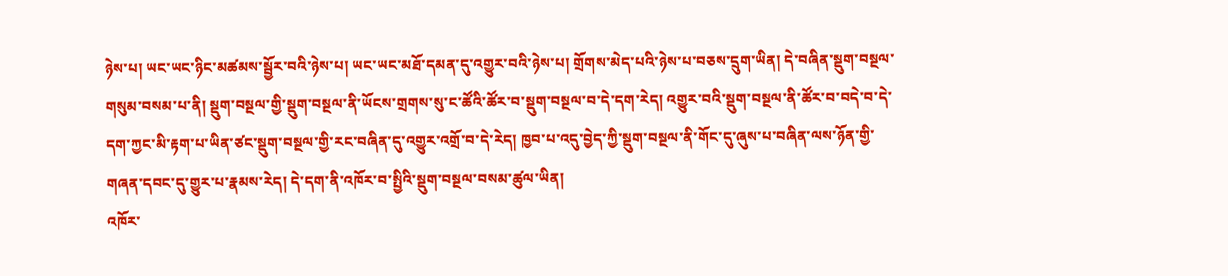ཉེས་པ། ཡང་ཡང་ཉིང་མཚམས་སྦྱོར་བའི་ཉེས་པ། ཡང་ཡང་མཐོ་དམན་དུ་འགྱུར་བའི་ཉེས་པ། གྲོགས་མེད་པའི་ཉེས་པ་བཅས་དྲུག་ཡིན། དེ་བཞིན་སྡུག་བསྔལ་གསུམ་བསམ་པ་ནི། སྡུག་བསྔལ་གྱི་སྡུག་བསྔལ་ནི་ཡོངས་གྲགས་སུ་ང་ཚོའི་ཚོར་བ་སྡུག་བསྔལ་བ་དེ་དག་རེད། འགྱུར་བའི་སྡུག་བསྔལ་ནི་ཚོར་བ་བདེ་བ་དེ་དག་ཀྱང་མི་རྟག་པ་ཡིན་ཙང་སྡུག་བསྔལ་གྱི་རང་བཞིན་དུ་འགྱུར་འགྲོ་བ་དེ་རེད། ཁྱབ་པ་འདུ་བྱེད་ཀྱི་སྡུག་བསྔལ་ནི་གོང་དུ་ཞུས་པ་བཞིན་ལས་ཉོན་གྱི་གཞན་དབང་དུ་གྱུར་པ་རྣམས་རེད། དེ་དག་ནི་འཁོར་བ་སྤྱིའི་སྡུག་བསྔལ་བསམ་ཚུལ་ཡིན།
འཁོར་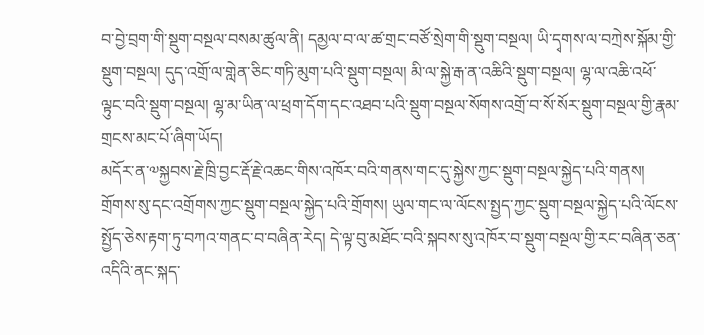བ་བྱེ་བྲག་གི་སྡུག་བསྔལ་བསམ་ཚུལ་ནི། དམྱལ་བ་ལ་ཚ་གྲང་བཙོ་སྲེག་གི་སྡུག་བསྔལ། ཡི་དྭགས་ལ་བཀྲེས་སྐོམ་གྱི་སྡུག་བསྔལ། དུད་འགྲོ་ལ་གླེན་ཅིང་གཏི་མུག་པའི་སྡུག་བསྔལ། མི་ལ་སྐྱེ་རྒ་ན་འཆིའི་སྡུག་བསྔལ། ལྷ་ལ་འཆི་འཕོ་ལྟུང་བའི་སྡུག་བསྔལ། ལྷ་མ་ཡིན་ལ་ཕྲག་དོག་དང་འཐབ་པའི་སྡུག་བསྔལ་སོགས་འགྲོ་བ་སོ་སོར་སྡུག་བསྔལ་གྱི་རྣམ་གྲངས་མང་པོ་ཞིག་ཡོད།
མདོར་ན་༧སྐྱབས་རྗེ་ཁྲི་བྱང་རྡོ་རྗེ་འཆང་གིས་འཁོར་བའི་གནས་གང་དུ་སྐྱེས་ཀྱང་སྡུག་བསྔལ་སྐྱེད་པའི་གནས། གྲོགས་སུ་དང་འགྲོགས་ཀྱང་སྡུག་བསྔལ་སྐྱེད་པའི་གྲོགས། ཡུལ་གང་ལ་ལོངས་སྤྱད་ཀྱང་སྡུག་བསྔལ་སྐྱེད་པའི་ལོངས་སྤྱོད་ཅེས་རྟག་ཏུ་བཀའ་གནང་བ་བཞིན་རེད། དེ་ལྟ་བུ་མཐོང་བའི་སྐབས་སུ་འཁོར་བ་སྡུག་བསྔལ་གྱི་རང་བཞིན་ཅན་འདིའི་ནང་སྐད་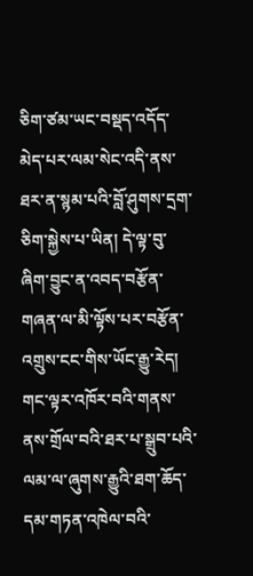ཅིག་ཙམ་ཡང་བསྡད་འདོད་མེད་པར་ལམ་སེང་འདི་ནས་ཐར་ན་སྙམ་པའི་བློ་ཤུགས་དྲག་ཅིག་སྐྱེས་པ་ཡིན། དེ་ལྟ་བུ་ཞིག་བྱུང་ན་འབད་བརྩོན་གཞན་ལ་མི་ལྟོས་པར་བརྩོན་འགྲུས་ངང་གིས་ཡོང་རྒྱུ་རེད། གང་ལྟར་འཁོར་བའི་གནས་ནས་གྲོལ་བའི་ཐར་པ་སྒྲུབ་པའི་ལམ་ལ་ཞུགས་རྒྱུའི་ཐག་ཆོད་དམ་གཏན་འཁེལ་བའི་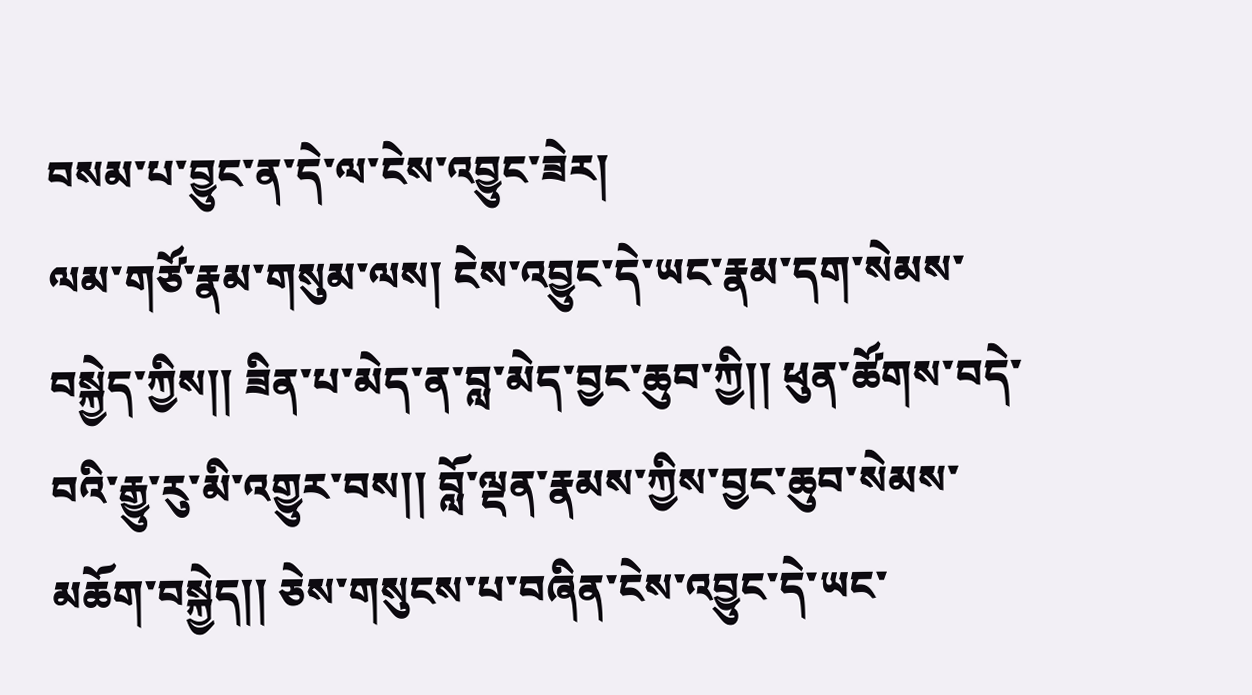བསམ་པ་བྱུང་ན་དེ་ལ་ངེས་འབྱུང་ཟེར།
ལམ་གཙོ་རྣམ་གསུམ་ལས། ངེས་འབྱུང་དེ་ཡང་རྣམ་དག་སེམས་བསྐྱེད་ཀྱིས།། ཟིན་པ་མེད་ན་བླ་མེད་བྱང་ཆུབ་ཀྱི།། ཕུན་ཚོགས་བདེ་བའི་རྒྱུ་རུ་མི་འགྱུར་བས།། བློ་ལྡན་རྣམས་ཀྱིས་བྱང་ཆུབ་སེམས་མཆོག་བསྐྱེད།། ཅེས་གསུངས་པ་བཞིན་ངེས་འབྱུང་དེ་ཡང་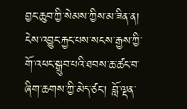བྱང་ཆུབ་ཀྱི་སེམས་ཀྱིས་མ་ཟིན་ན། ངེས་འབྱུང་རྐྱང་པས་སངས་རྒྱས་ཀྱི་གོ་འཕང་སྒྲུབ་པའི་ཐབས་ཆ་ཚང་བ་ཞིག་ཆགས་ཀྱི་མེད་ཙང་། བློ་ལྡན་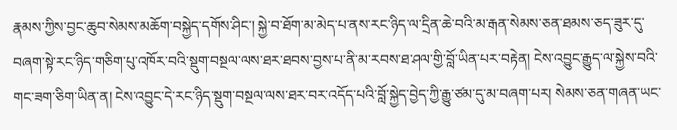རྣམས་ཀྱིས་བྱང་ཆུབ་སེམས་མཆོག་བསྐྱེད་དགོས་ཤིང་། སྐྱེ་བ་ཐོག་མ་མེད་པ་ནས་རང་ཉིད་ལ་དྲིན་ཆེ་བའི་མ་རྒན་སེམས་ཅན་ཐམས་ཅད་ཟུར་དུ་བཞག་སྟེ་རང་ཉིད་གཅིག་པུ་འཁོར་བའི་སྡུག་བསྔལ་ལས་ཐར་ཐབས་བྱས་པ་ནི་མ་རབས་ཐ་ཤལ་གྱི་བློ་ཡིན་པར་བརྟེན། ངེས་འབྱུང་རྒྱུད་ལ་སྐྱེས་བའི་གང་ཟག་ཅིག་ཡིན་ན། ངེས་འབྱུང་དེ་རང་ཉིད་སྡུག་བསྔལ་ལས་ཐར་བར་འདོད་པའི་བློ་སྐྱེད་བྱེད་ཀྱི་རྒྱུ་ཙམ་དུ་མ་བཞག་པར། སེམས་ཅན་གཞན་ཡང་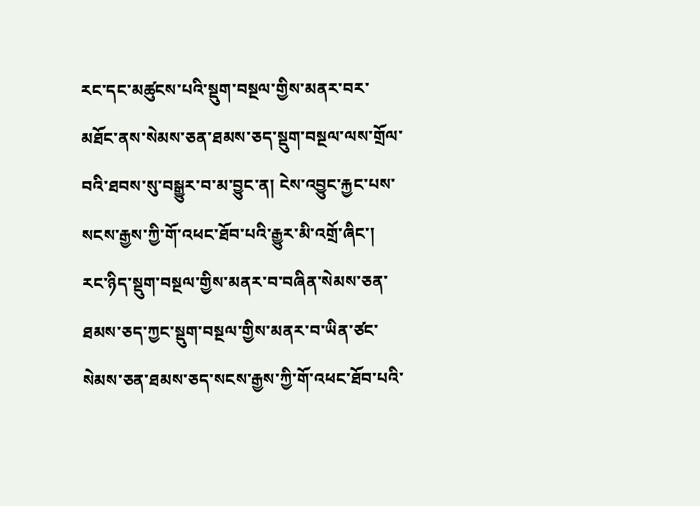རང་དང་མཚུངས་པའི་སྡུག་བསྔལ་གྱིས་མནར་བར་མཐོང་ནས་སེམས་ཅན་ཐམས་ཅད་སྡུག་བསྔལ་ལས་གྲོལ་བའི་ཐབས་སུ་བསྒྱུར་བ་མ་བྱུང་ན། ངེས་འབྱུང་རྐྱང་པས་སངས་རྒྱས་ཀྱི་གོ་འཕང་ཐོབ་པའི་རྒྱུར་མི་འགྲོ་ཞིང་། རང་ཉིད་སྡུག་བསྔལ་གྱིས་མནར་བ་བཞིན་སེམས་ཅན་ཐམས་ཅད་ཀྱང་སྡུག་བསྔལ་གྱིས་མནར་བ་ཡིན་ཙང་སེམས་ཅན་ཐམས་ཅད་སངས་རྒྱས་ཀྱི་གོ་འཕང་ཐོབ་པའི་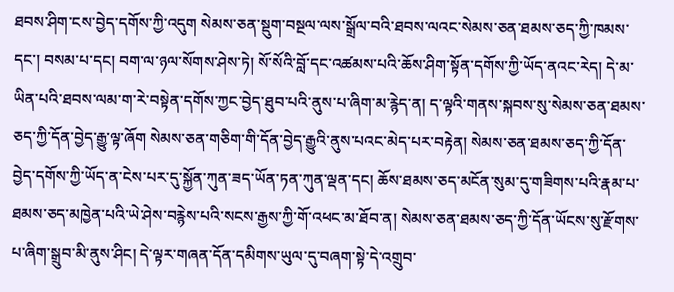ཐབས་ཤིག་ངས་བྱེད་དགོས་ཀྱི་འདུག སེམས་ཅན་སྡུག་བསྔལ་ལས་སྒྲོལ་བའི་ཐབས་ལའང་སེམས་ཅན་ཐམས་ཅད་ཀྱི་ཁམས་དང་། བསམ་པ་དང། བག་ལ་ཉལ་སོགས་ཤེས་ཏེ། སོ་སོའི་བློ་དང་འཚམས་པའི་ཆོས་ཤིག་སྟོན་དགོས་ཀྱི་ཡོད་ནའང་རེད། དེ་མ་ཡིན་པའི་ཐབས་ལམ་ག་རེ་བསྟེན་དགོས་ཀྱང་བྱེད་ཐུབ་པའི་ནུས་པ་ཞིག་མ་རྙེད་ན། ད་ལྟའི་གནས་སྐབས་སུ་སེམས་ཅན་ཐམས་ཅད་ཀྱི་དོན་བྱེད་རྒྱུ་ལྟ་ཞོག སེམས་ཅན་གཅིག་གི་དོན་བྱེད་རྒྱུའི་ནུས་པའང་མེད་པར་བརྟེན། སེམས་ཅན་ཐམས་ཅད་ཀྱི་དོན་བྱེད་དགོས་ཀྱི་ཡོད་ན་ངེས་པར་དུ་སྐྱོན་ཀུན་ཟད་ཡོན་ཏན་ཀུན་ལྡན་དང། ཆོས་ཐམས་ཅད་མངོན་སུམ་དུ་གཟིགས་པའི་རྣམ་པ་ཐམས་ཅད་མཁྱེན་པའི་ཡེ་ཤེས་བརྙེས་པའི་སངས་རྒྱས་ཀྱི་གོ་འཕང་མ་ཐོབ་ན། སེམས་ཅན་ཐམས་ཅད་ཀྱི་དོན་ཡོངས་སུ་རྫོགས་པ་ཞིག་སྒྲུབ་མི་ནུས་ཤིང། དེ་ལྟར་གཞན་དོན་དམིགས་ཡུལ་དུ་བཞག་སྟེ་དེ་འགྲུབ་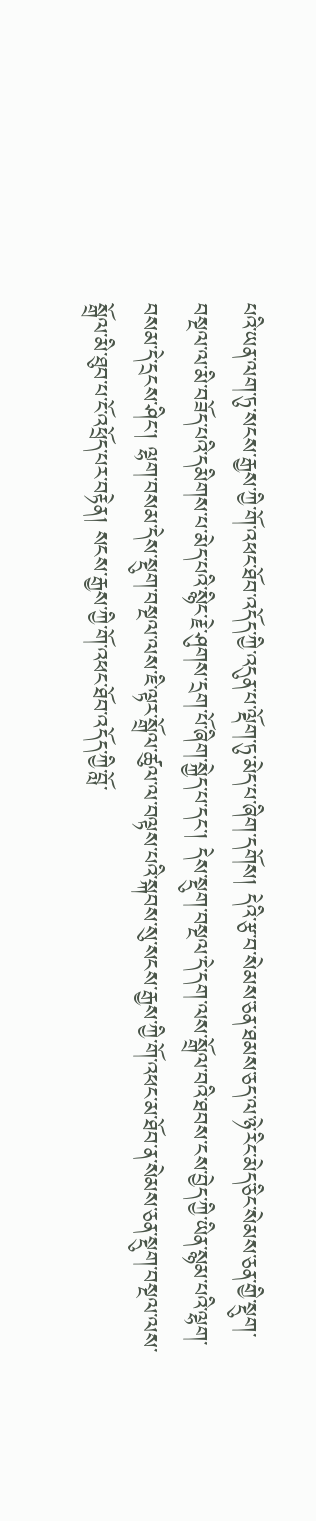པའི་ཡན་ལག་ཏུ་སངས་རྒྱས་ཀྱི་གོ་འཕང་ཐོབ་འདོད་ཀྱི་འདུན་པ་ལྡོག་ཏུ་མེད་པ་ཞིག་དགོས། དེའི་རྩ་བ་སེམས་ཅན་ཐམས་ཅད་ལ་ཉེ་རིང་མེད་ཅིང་སེམས་ཅན་གྱི་སྡུག་བསྔལ་ལ་མི་བཟོད་པའི་དམིགས་པ་མེད་པའི་སྙིང་རྗེ་ཤུགས་དྲག་པོ་ཞིག་སྐྱེད་པ་དང་། དེས་སྡུག་བསྔལ་དེ་དག་ལས་སྒྲོལ་བའི་ཐབས་ངས་བྱེད་ཀྱི་ཡིན་སྙམ་པའི་ལྷག་བསམ་དེ་དྲངས་ཤིང་། ལྷག་བསམ་དེས་སྡུག་བསྔལ་ལས་ཇི་ལྟར་སྒྲོལ་ཚུལ་ལ་བལྟས་པའི་སྐབས་སུ་སངས་རྒྱས་ཀྱི་གོ་འཕང་མ་ཐོབ་ན་སེམས་ཅན་སྡུག་བསྔལ་ལས་སྒྲོལ་མི་ཐུབ་པ་ངོ་འཕྲོད་པར་བརྟེན། སངས་རྒྱས་ཀྱི་གོ་འཕང་ཐོབ་འདོད་ཀྱི་བློ་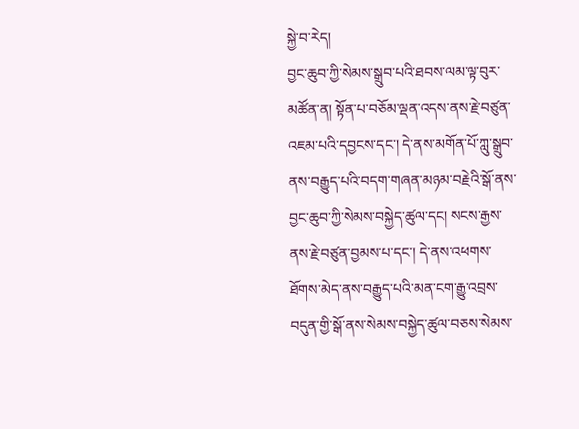སྐྱེ་བ་རེད།
བྱང་ཆུབ་ཀྱི་སེམས་སྒྲུབ་པའི་ཐབས་ལམ་ལྟ་བུར་མཚོན་ན། སྟོན་པ་བཅོམ་ལྡན་འདས་ནས་རྗེ་བཙུན་འཇམ་པའི་དབྱངས་དང་། དེ་ནས་མགོན་པོ་ཀླུ་སྒྲུབ་ནས་བརྒྱུད་པའི་བདག་གཞན་མཉམ་བརྗེའི་སྒོ་ནས་བྱང་ཆུབ་ཀྱི་སེམས་བསྐྱེད་ཚུལ་དང། སངས་རྒྱས་ནས་རྗེ་བཙུན་བྱམས་པ་དང་། དེ་ནས་འཕགས་ཐོགས་མེད་ནས་བརྒྱུད་པའི་མན་ངག་རྒྱུ་འབྲས་བདུན་གྱི་སྒོ་ནས་སེམས་བསྐྱེད་ཚུལ་བཅས་སེམས་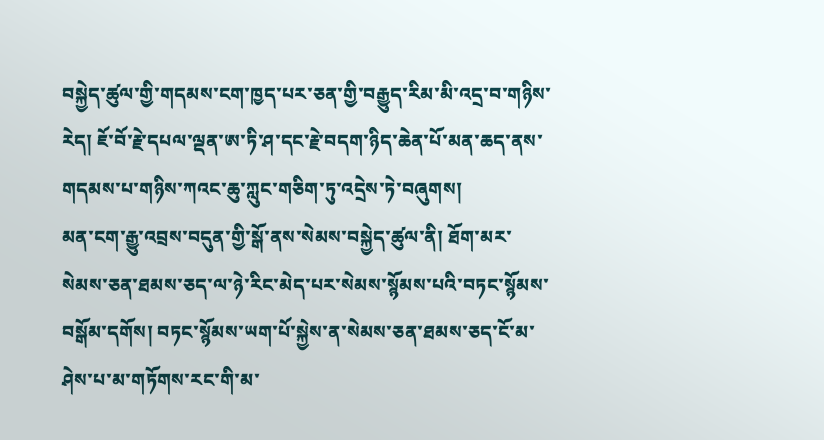བསྐྱེད་ཚུལ་གྱི་གདམས་ངག་ཁྱད་པར་ཅན་གྱི་བརྒྱུད་རིམ་མི་འདྲ་བ་གཉིས་རེད། ཇོ་བོ་རྗེ་དཔལ་ལྡན་ཨ་ཏི་ཤ་དང་རྗེ་བདག་ཉིད་ཆེན་པོ་མན་ཆད་ནས་གདམས་པ་གཉིས་ཀའང་ཆུ་ཀླུང་གཅིག་ཏུ་འདྲེས་ཏེ་བཞུགས།
མན་ངག་རྒྱུ་འབྲས་བདུན་གྱི་སྒོ་ནས་སེམས་བསྐྱེད་ཚུལ་ནི། ཐོག་མར་སེམས་ཅན་ཐམས་ཅད་ལ་ཉེ་རིང་མེད་པར་སེམས་སྙོམས་པའི་བཏང་སྙོམས་བསྒོམ་དགོས། བཏང་སྙོམས་ཡག་པོ་སྐྱེས་ན་སེམས་ཅན་ཐམས་ཅད་ངོ་མ་ཤེས་པ་མ་གཏོགས་རང་གི་མ་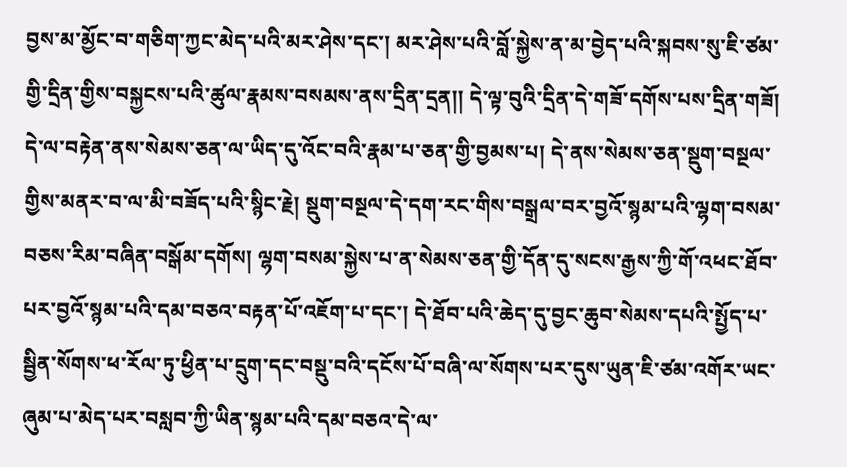བྱས་མ་མྱོང་བ་གཅིག་ཀྱང་མེད་པའི་མར་ཤེས་དང་། མར་ཤེས་པའི་བློ་སྐྱེས་ན་མ་བྱེད་པའི་སྐབས་སུ་ཇི་ཙམ་གྱི་དྲིན་གྱིས་བསྐྱངས་པའི་ཚུལ་རྣམས་བསམས་ནས་དྲིན་དྲན།། དེ་ལྟ་བུའི་དྲིན་དེ་གཟོ་དགོས་པས་དྲིན་གཟོ། དེ་ལ་བརྟེན་ནས་སེམས་ཅན་ལ་ཡིད་དུ་འོང་བའི་རྣམ་པ་ཅན་གྱི་བྱམས་པ། དེ་ནས་སེམས་ཅན་སྡུག་བསྔལ་གྱིས་མནར་བ་ལ་མི་བཟོད་པའི་སྙིང་རྗེ། སྡུག་བསྔལ་དེ་དག་རང་གིས་བསྒྲལ་བར་བྱའོ་སྙམ་པའི་ལྷག་བསམ་བཅས་རིམ་བཞིན་བསྒོམ་དགོས། ལྷག་བསམ་སྐྱེས་པ་ན་སེམས་ཅན་གྱི་དོན་དུ་སངས་རྒྱས་ཀྱི་གོ་འཕང་ཐོབ་པར་བྱའོ་སྙམ་པའི་དམ་བཅའ་བརྟན་པོ་འཇོག་པ་དང་། དེ་ཐོབ་པའི་ཆེད་དུ་བྱང་ཆུབ་སེམས་དཔའི་སྤྱོད་པ་སྦྱིན་སོགས་ཕ་རོལ་ཏུ་ཕྱིན་པ་དྲུག་དང་བསྡུ་བའི་དངོས་པོ་བཞི་ལ་སོགས་པར་དུས་ཡུན་ཇི་ཙམ་འགོར་ཡང་ཞུམ་པ་མེད་པར་བསླབ་ཀྱི་ཡིན་སྙམ་པའི་དམ་བཅའ་དེ་ལ་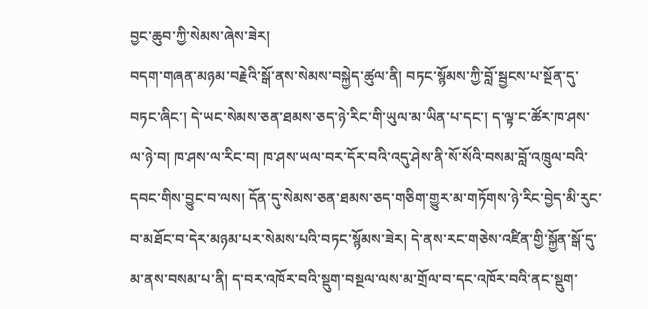བྱང་ཆུབ་ཀྱི་སེམས་ཞེས་ཟེར།
བདག་གཞན་མཉམ་བརྗེའི་སྒོ་ནས་སེམས་བསྐྱེད་ཚུལ་ནི། བཏང་སྙོམས་ཀྱི་བློ་སྦྱངས་པ་སྔོན་དུ་བཏང་ཞིང་། དེ་ཡང་སེམས་ཅན་ཐམས་ཅད་ཉེ་རིང་གི་ཡུལ་མ་ཡིན་པ་དང་། ད་ལྟ་ང་ཚོར་ཁ་ཤས་ལ་ཉེ་བ། ཁ་ཤས་ལ་རིང་བ། ཁ་ཤས་ཡལ་བར་དོར་བའི་འདུ་ཤེས་ནི་སོ་སོའི་བསམ་བློ་འཁྲུལ་བའི་དབང་གིས་བྱུང་བ་ལས། དོན་དུ་སེམས་ཅན་ཐམས་ཅད་གཅིག་གྱུར་མ་གཏོགས་ཉེ་རིང་བྱེད་མི་རུང་བ་མཐོང་བ་དེར་མཉམ་པར་སེམས་པའི་བཏང་སྙོམས་ཟེར། དེ་ནས་རང་གཅེས་འཛིན་གྱི་སྐྱོན་སྒོ་དུ་མ་ནས་བསམ་པ་ནི། ད་བར་འཁོར་བའི་སྡུག་བསྔལ་ལས་མ་གྲོལ་བ་དང་འཁོར་བའི་ནང་སྡུག་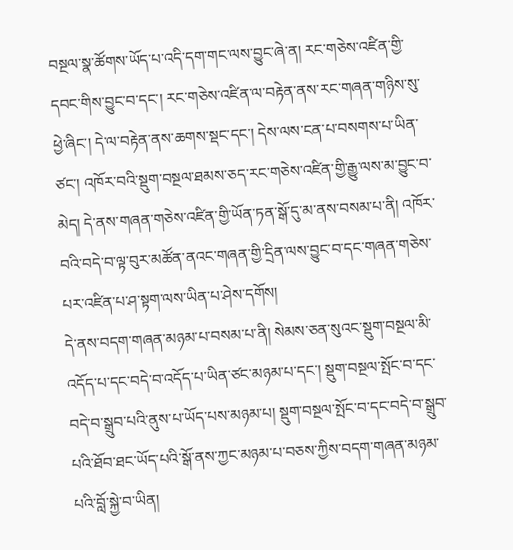བསྔལ་སྣ་ཚོགས་ཡོད་པ་འདི་དག་གང་ལས་བྱུང་ཞེ་ན། རང་གཅེས་འཛིན་གྱི་དབང་གིས་བྱུང་བ་དང་། རང་གཅེས་འཛིན་ལ་བརྟེན་ནས་རང་གཞན་གཉིས་སུ་ཕྱེ་ཞིང་། དེ་ལ་བརྟེན་ནས་ཆགས་སྡང་དང་། དེས་ལས་ངན་པ་བསགས་པ་ཡིན་ཙང་། འཁོར་བའི་སྡུག་བསྔལ་ཐམས་ཅད་རང་གཅེས་འཛིན་གྱི་རྒྱུ་ལས་མ་བྱུང་བ་མེད། དེ་ནས་གཞན་གཅེས་འཛིན་གྱི་ཡོན་ཏན་སྒོ་དུ་མ་ནས་བསམ་པ་ནི། འཁོར་བའི་བདེ་བ་ལྟ་བུར་མཚོན་ནའང་གཞན་གྱི་དྲིན་ལས་བྱུང་བ་དང་གཞན་གཅེས་པར་འཛིན་པ་ཤ་སྟག་ལས་ཡིན་པ་ཤེས་དགོས།
དེ་ནས་བདག་གཞན་མཉམ་པ་བསམ་པ་ནི། སེམས་ཅན་སུའང་སྡུག་བསྔལ་མི་འདོད་པ་དང་བདེ་བ་འདོད་པ་ཡིན་ཙང་མཉམ་པ་དང་། སྡུག་བསྔལ་སྤོང་བ་དང་བདེ་བ་སྒྲུབ་པའི་ནུས་པ་ཡོད་པས་མཉམ་པ། སྡུག་བསྔལ་སྤོང་བ་དང་བདེ་བ་སྒྲུབ་པའི་ཐོབ་ཐང་ཡོད་པའི་སྒོ་ནས་ཀྱང་མཉམ་པ་བཅས་ཀྱིས་བདག་གཞན་མཉམ་པའི་བློ་སྐྱེ་བ་ཡིན།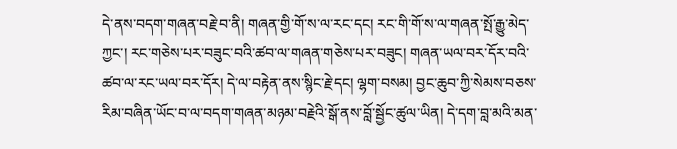དེ་ནས་བདག་གཞན་བརྗེ་བ་ནི། གཞན་གྱི་གོ་ས་ལ་རང་དང། རང་གི་གོ་ས་ལ་གཞན་སྤོ་རྒྱུ་མེད་ཀྱང་། རང་གཅེས་པར་བཟུང་བའི་ཚབ་ལ་གཞན་གཅེས་པར་བཟུང། གཞན་ཡལ་བར་དོར་བའི་ཚབ་ལ་རང་ཡལ་བར་དོར། དེ་ལ་བརྟེན་ནས་སྙིང་རྗེ་དང། ལྷག་བསམ། བྱང་ཆུབ་ཀྱི་སེམས་བཅས་རིམ་བཞིན་ཡོང་བ་ལ་བདག་གཞན་མཉམ་བརྗེའི་སྒོ་ནས་བློ་སྦྱོང་ཚུལ་ཡིན། དེ་དག་བླ་མའི་མན་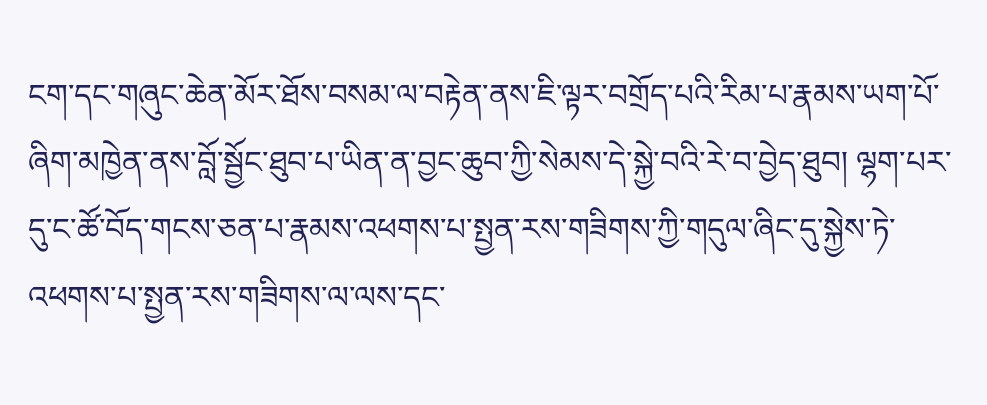ངག་དང་གཞུང་ཆེན་མོར་ཐོས་བསམ་ལ་བརྟེན་ནས་ཇི་ལྟར་བགྲོད་པའི་རིམ་པ་རྣམས་ཡག་པོ་ཞིག་མཁྱེན་ནས་བློ་སྦྱོང་ཐུབ་པ་ཡིན་ན་བྱང་ཆུབ་ཀྱི་སེམས་དེ་སྐྱེ་བའི་རེ་བ་བྱེད་ཐུབ། ལྷག་པར་དུ་ང་ཚོ་བོད་གངས་ཅན་པ་རྣམས་འཕགས་པ་སྤྱན་རས་གཟིགས་ཀྱི་གདུལ་ཞིང་དུ་སྐྱེས་ཏེ་འཕགས་པ་སྤྱན་རས་གཟིགས་ལ་ལས་དང་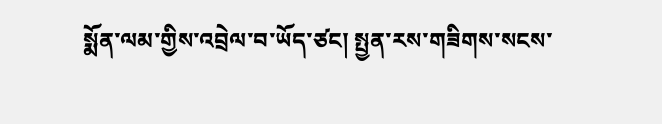སྨོན་ལམ་གྱིས་འབྲེལ་བ་ཡོད་ཙང། སྤྱན་རས་གཟིགས་སངས་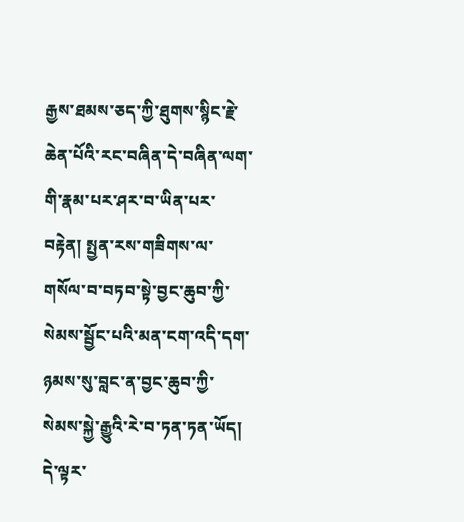རྒྱས་ཐམས་ཅད་ཀྱི་ཐུགས་སྙིང་རྗེ་ཆེན་པོའི་རང་བཞིན་དེ་བཞིན་ལག་གི་རྣམ་པར་ཤར་བ་ཡིན་པར་བརྟེན། སྤྱན་རས་གཟིགས་ལ་གསོལ་བ་བཏབ་སྟེ་བྱང་ཆུབ་ཀྱི་སེམས་སྦྱོང་པའི་མན་ངག་འདི་དག་ཉམས་སུ་བླང་ན་བྱང་ཆུབ་ཀྱི་སེམས་སྐྱེ་རྒྱུའི་རེ་བ་ཏན་ཏན་ཡོད།
དེ་ལྟར་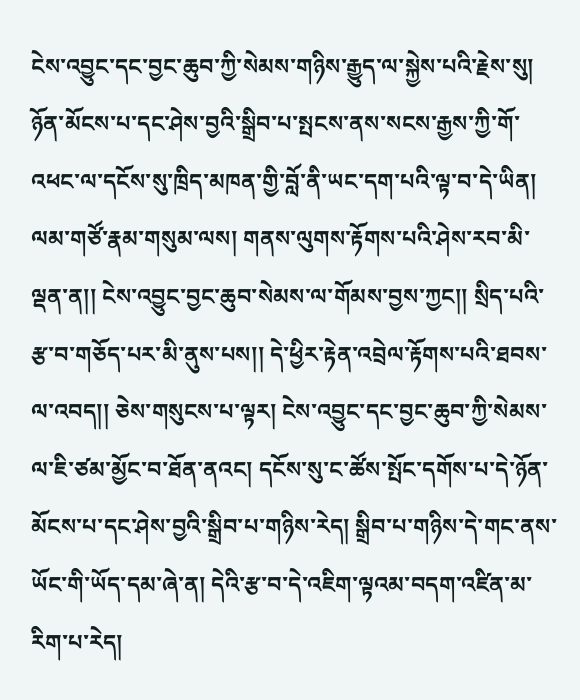ངེས་འབྱུང་དང་བྱང་ཆུབ་ཀྱི་སེམས་གཉིས་རྒྱུད་ལ་སྐྱེས་པའི་རྗེས་སུ། ཉོན་མོངས་པ་དང་ཤེས་བྱའི་སྒྲིབ་པ་སྤངས་ནས་སངས་རྒྱས་ཀྱི་གོ་འཕང་ལ་དངོས་སུ་ཁྲིད་མཁན་གྱི་བློ་ནི་ཡང་དག་པའི་ལྟ་བ་དེ་ཡིན། ལམ་གཙོ་རྣམ་གསུམ་ལས། གནས་ལུགས་རྟོགས་པའི་ཤེས་རབ་མི་ལྡན་ན།། ངེས་འབྱུང་བྱང་ཆུབ་སེམས་ལ་གོམས་བྱས་ཀྱང།། སྲིད་པའི་རྩ་བ་གཅོད་པར་མི་ནུས་པས།། དེ་ཕྱིར་རྟེན་འབྲེལ་རྟོགས་པའི་ཐབས་ལ་འབད།། ཅེས་གསུངས་པ་ལྟར། ངེས་འབྱུང་དང་བྱང་ཆུབ་ཀྱི་སེམས་ལ་ཇི་ཙམ་མྱོང་བ་ཐོན་ནའང། དངོས་སུ་ང་ཚོས་སྤོང་དགོས་པ་དེ་ཉོན་མོངས་པ་དང་ཤེས་བྱའི་སྒྲིབ་པ་གཉིས་རེད། སྒྲིབ་པ་གཉིས་དེ་གང་ནས་ཡོང་གི་ཡོད་དམ་ཞེ་ན། དེའི་རྩ་བ་དེ་འཇིག་ལྟའམ་བདག་འཛིན་མ་རིག་པ་རེད།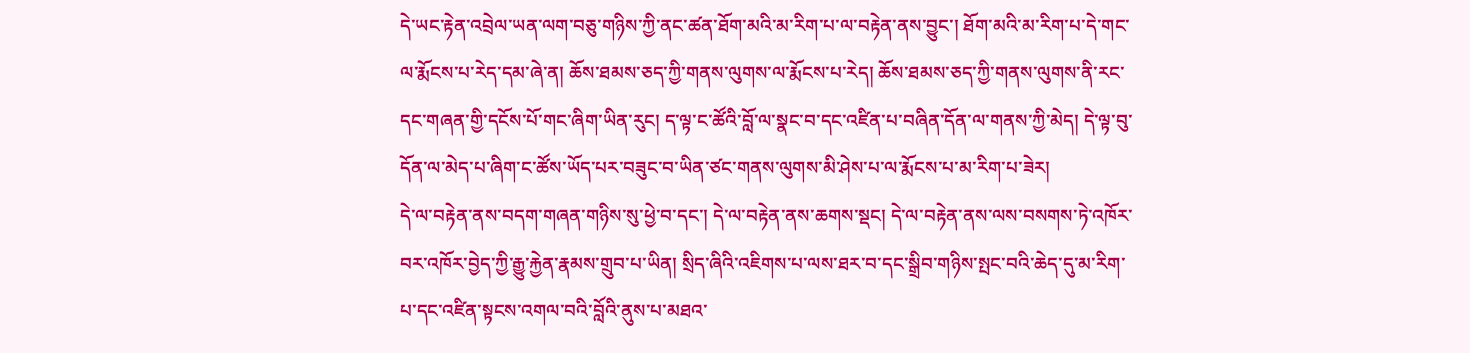དེ་ཡང་རྟེན་འབྲེལ་ཡན་ལག་བཅུ་གཉིས་ཀྱི་ནང་ཚན་ཐོག་མའི་མ་རིག་པ་ལ་བརྟེན་ནས་བྱུང་། ཐོག་མའི་མ་རིག་པ་དེ་གང་ལ་རྨོངས་པ་རེད་དམ་ཞེ་ན། ཆོས་ཐམས་ཅད་ཀྱི་གནས་ལུགས་ལ་རྨོངས་པ་རེད། ཆོས་ཐམས་ཅད་ཀྱི་གནས་ལུགས་ནི་རང་དང་གཞན་གྱི་དངོས་པོ་གང་ཞིག་ཡིན་རུང། ད་ལྟ་ང་ཚོའི་བློ་ལ་སྣང་བ་དང་འཛིན་པ་བཞིན་དོན་ལ་གནས་ཀྱི་མེད། དེ་ལྟ་བུ་དོན་ལ་མེད་པ་ཞིག་ང་ཚོས་ཡོད་པར་བཟུང་བ་ཡིན་ཙང་གནས་ལུགས་མི་ཤེས་པ་ལ་རྨོངས་པ་མ་རིག་པ་ཟེར།
དེ་ལ་བརྟེན་ནས་བདག་གཞན་གཉིས་སུ་ཕྱེ་བ་དང་། དེ་ལ་བརྟེན་ནས་ཆགས་སྡང། དེ་ལ་བརྟེན་ནས་ལས་བསགས་ཏེ་འཁོར་བར་འཁོར་བྱེད་ཀྱི་རྒྱུ་རྐྱེན་རྣམས་གྲུབ་པ་ཡིན། སྲིད་ཞིའི་འཇིགས་པ་ལས་ཐར་བ་དང་སྒྲིབ་གཉིས་སྤང་བའི་ཆེད་དུ་མ་རིག་པ་དང་འཛིན་སྟངས་འགལ་བའི་བློའི་ནུས་པ་མཐའ་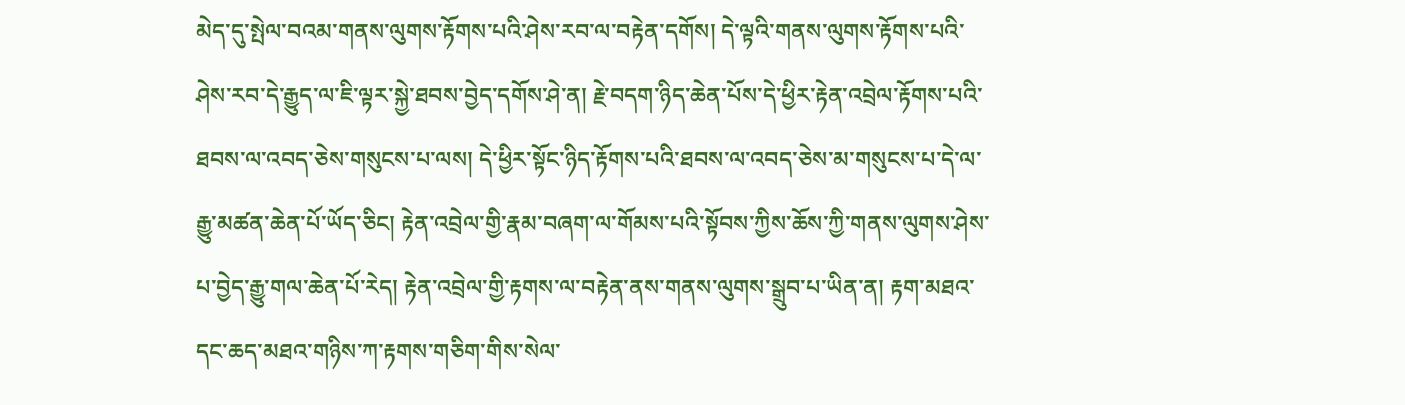མེད་དུ་སྤེལ་བའམ་གནས་ལུགས་རྟོགས་པའི་ཤེས་རབ་ལ་བརྟེན་དགོས། དེ་ལྟའི་གནས་ལུགས་རྟོགས་པའི་ཤེས་རབ་དེ་རྒྱུད་ལ་ཇི་ལྟར་སྐྱེ་ཐབས་བྱེད་དགོས་ཤེ་ན། རྗེ་བདག་ཉིད་ཆེན་པོས་དེ་ཕྱིར་རྟེན་འབྲེལ་རྟོགས་པའི་ཐབས་ལ་འབད་ཅེས་གསུངས་པ་ལས། དེ་ཕྱིར་སྟོང་ཉིད་རྟོགས་པའི་ཐབས་ལ་འབད་ཅེས་མ་གསུངས་པ་དེ་ལ་རྒྱུ་མཚན་ཆེན་པོ་ཡོད་ཅིང། རྟེན་འབྲེལ་གྱི་རྣམ་བཞག་ལ་གོམས་པའི་སྟོབས་ཀྱིས་ཆོས་ཀྱི་གནས་ལུགས་ཤེས་པ་བྱེད་རྒྱུ་གལ་ཆེན་པོ་རེད། རྟེན་འབྲེལ་གྱི་རྟགས་ལ་བརྟེན་ནས་གནས་ལུགས་སྒྲུབ་པ་ཡིན་ན། རྟག་མཐའ་དང་ཆད་མཐའ་གཉིས་ཀ་རྟགས་གཅིག་གིས་སེལ་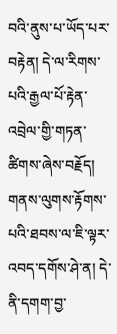བའི་ནུས་པ་ཡོད་པར་བརྟེན། དེ་ལ་རིགས་པའི་རྒྱལ་པོ་རྟེན་འབྲེལ་གྱི་གཏན་ཚིགས་ཞེས་བརྗོད།
གནས་ལུགས་རྟོགས་པའི་ཐབས་ལ་ཇི་ལྟར་འབད་དགོས་ཤེ་ན། དེ་ནི་དགག་བྱ་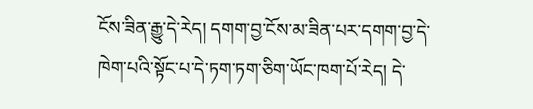ངོས་ཟིན་རྒྱུ་དེ་རེད། དགག་བྱ་ངོས་མ་ཟིན་པར་དགག་བྱ་དེ་ཁེག་པའི་སྟོང་པ་དེ་ཏག་ཏག་ཅིག་ཡོང་ཁག་པོ་རེད། དེ་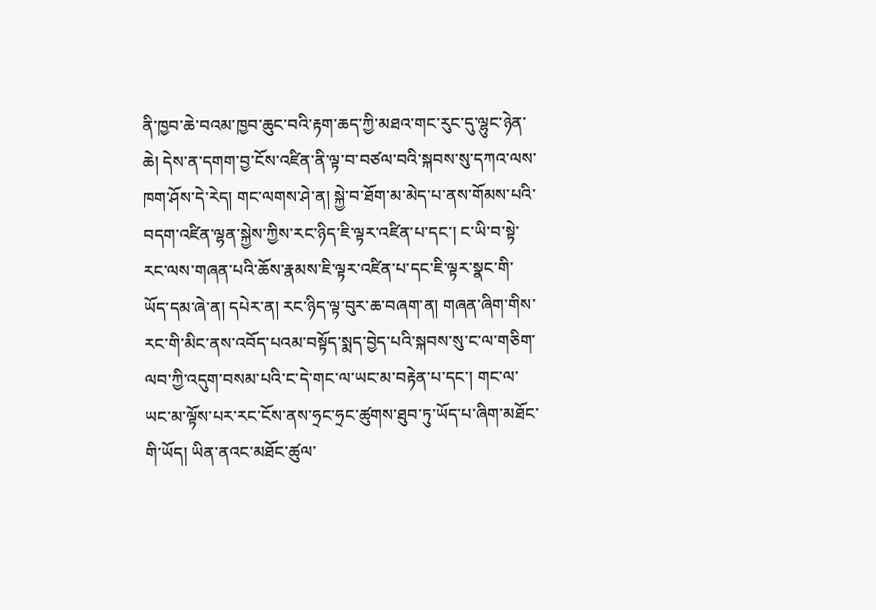ནི་ཁྱབ་ཆེ་བའམ་ཁྱབ་ཆུང་བའི་རྟག་ཆད་ཀྱི་མཐའ་གང་རུང་དུ་ལྷུང་ཉེན་ཆེ། དེས་ན་དགག་བྱ་ངོས་འཛིན་ནི་ལྟ་བ་བཙལ་བའི་སྐབས་སུ་དཀའ་ལས་ཁག་ཤོས་དེ་རེད། གང་ལགས་ཤེ་ན། སྐྱེ་བ་ཐོག་མ་མེད་པ་ནས་གོམས་པའི་བདག་འཛིན་ལྷན་སྐྱེས་ཀྱིས་རང་ཉིད་ཇི་ལྟར་འཛིན་པ་དང་། ང་ཡི་བ་སྟེ་རང་ལས་གཞན་པའི་ཆོས་རྣམས་ཇི་ལྟར་འཛིན་པ་དང་ཇི་ལྟར་སྣང་གི་ཡོད་དམ་ཞེ་ན། དཔེར་ན། རང་ཉིད་ལྟ་བུར་ཆ་བཞག་ན། གཞན་ཞིག་གིས་རང་གི་མིང་ནས་འབོད་པའམ་བསྟོད་སྨད་བྱེད་པའི་སྐབས་སུ་ང་ལ་གཅིག་ལབ་ཀྱི་འདུག་བསམ་པའི་ང་དེ་གང་ལ་ཡང་མ་བརྟེན་པ་དང་། གང་ལ་ཡང་མ་ལྟོས་པར་རང་ངོས་ནས་ཧྲང་ཧྲང་ཚུགས་ཐུབ་ཏུ་ཡོད་པ་ཞིག་མཐོང་གི་ཡོད། ཡིན་ནའང་མཐོང་ཚུལ་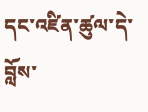དང་འཛིན་ཚུལ་དེ་བློས་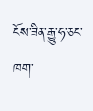ངོས་ཟིན་རྒྱུ་ཧ་ཅང་ཁག་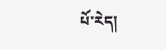པོ་རེད།